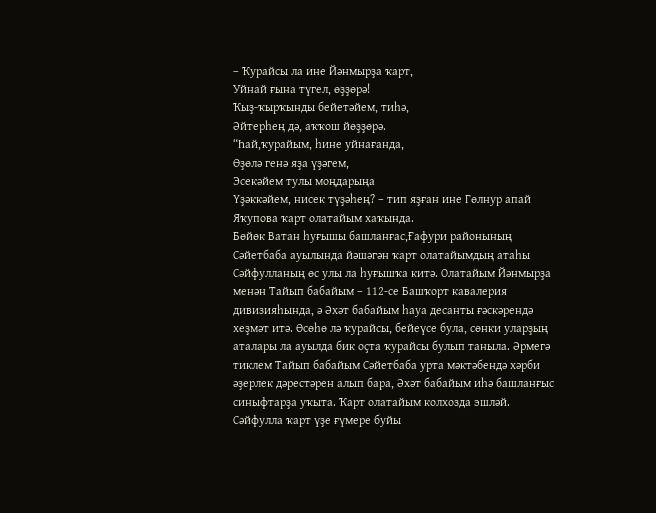– Ҡурайсы ла ине Йәнмырҙа ҡарт,
Уйнай ғына түгел, өҙҙөрә!
Ҡыҙ-ҡырҡынды бейетәйем, тиһә,
Әйтерһең дә, аҡҡош йөҙҙөрә.
“Һай,ҡурайым, һине уйнағанда,
Өҙөлә генә яҙа үҙәгем,
Эсекәйем тулы моңдарыңа
Үҙәккәйем, нисек түҙәһең? – тип яҙған ине Гөлнур апай Яҡупова ҡарт олатайым хаҡында.
Бөйөк Ватан һуғышы башланғас,Ғафури районының Сәйетбаба ауылында йәшәгән ҡарт олатайымдың атаһы Сәйфулланың өс улы ла һуғышҡа китә. Олатайым Йәнмырҙа менән Тайып бабайым – 112-се Башҡорт кавалерия дивизияһында, ә Әхәт бабайым һауа десанты ғәскәрендә хеҙмәт итә. Өсөһө лә ҡурайсы, бейеүсе була, сөнки уларҙың аталары ла ауылда бик оҫта ҡурайсы булып таныла. Әрмегә тиклем Тайып бабайым Сәйетбаба урта мәктәбендә хәрби әҙерлек дәрестәрен алып бара, Әхәт бабайым иһә башланғыс синыфтарҙа уҡыта. Ҡарт олатайым колхозда эшләй. Сәйфулла ҡарт үҙе ғүмере буйы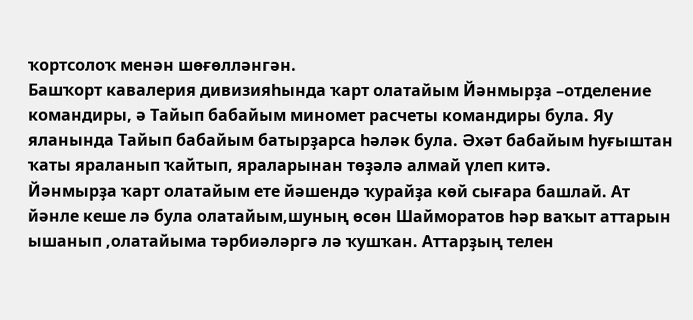ҡортсолоҡ менән шөғөлләнгән.
Башҡорт кавалерия дивизияһында ҡарт олатайым Йәнмырҙа –отделение командиры, ә Тайып бабайым миномет расчеты командиры була. Яу яланында Тайып бабайым батырҙарса һәләк була. Әхәт бабайым һуғыштан ҡаты яраланып ҡайтып, яраларынан төҙәлә алмай үлеп китә.
Йәнмырҙа ҡарт олатайым ете йәшендә ҡурайҙа көй сығара башлай. Ат йәнле кеше лә була олатайым,шуның өсөн Шайморатов һәр ваҡыт аттарын ышанып ,олатайыма тәрбиәләргә лә ҡушҡан. Аттарҙың телен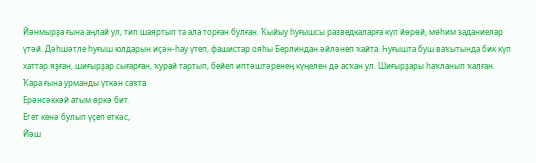Йәнмырҙа ғына аңлай ул, тип шаяртып та ала торған булған. Ҡыйыу һуғышсы разведкаларға күп йөрөй, мөһим заданиелар үтәй. Дәһшәтле һуғыш юлдарын иҫән-һау үтеп, фашистар ояһы Берлиндан әйләнеп ҡайта. Һуғышта буш ваҡытында бик күп хаттар яҙған, шиғырҙар сығарған, ҡурай тартып, бейеп иптәштәренең күңелен дә асҡан ул. Шиғырҙары һаҡланып ҡалған.
Ҡара ғына урманды үткән саҡта
Ерәнсәккәй атым өркә бит.
Егет кенә булып үҫеп еткәс,
Йәш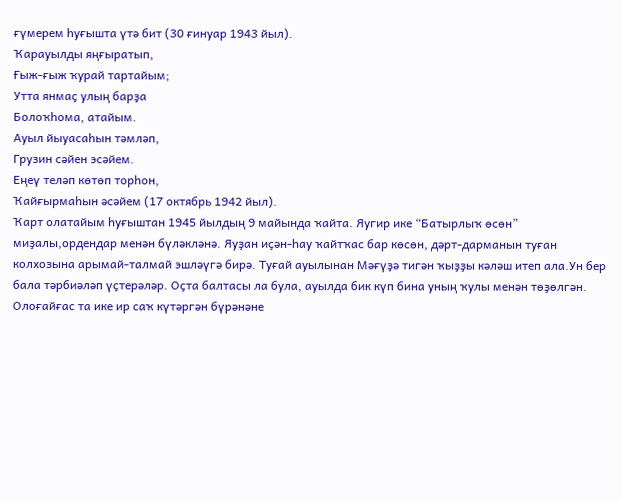ғүмерем һуғышта үтә бит (30 ғинуар 1943 йыл).
Ҡарауылды яңғыратып,
Ғыж-ғыж ҡурай тартайым;
Утта янмаҫ улың барҙа
Болоҡһома, атайым.
Ауыл йыуасаһын тәмләп,
Грузин сәйен эсәйем.
Еңеү теләп көтөп торһон,
Ҡайғырмаһын әсәйем (17 октябрь 1942 йыл).
Ҡарт олатайым һуғыштан 1945 йылдың 9 майында ҡайта. Яугир ике “Батырлыҡ өсөн” миҙалы,ордендар менән бүләкләнә. Яуҙан иҫән-һау ҡайтҡас бар көсөн, дәрт-дарманын туған колхозына арымай-талмай эшләүгә бирә. Туғай ауылынан Мәғүҙә тигән ҡыҙҙы кәләш итеп ала.Ун бер бала тәрбиәләп үҫтерәләр. Оҫта балтасы ла була, ауылда бик күп бина уның ҡулы менән төҙөлгән. Олоғайғас та ике ир саҡ күтәргән бүрәнәне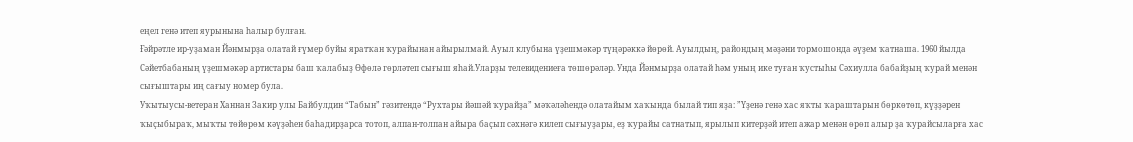еңел генә итеп яурынына һалыр булған.
Ғәйрәтле ир-уҙаман Йәнмырҙа олатай ғүмер буйы яратҡан ҡурайынан айырылмай. Ауыл клубына үҙешмәкәр түңәрәккә йөрөй. Ауылдың, райондың мәҙәни тормошонда әүҙем ҡатнаша. 1960 йылда Сәйетбабаның үҙешмәкәр артистары баш ҡалабыҙ Өфөлә гөрләтеп сығыш яһай.Уларҙы телевидениеға төшөрәләр. Унда Йәнмырҙа олатай һәм уның ике туған ҡустыһы Сәхиулла бабайҙың ҡурай менән сығыштары иң сағыу номер була.
Уҡытыусы-ветеран Ханнан Закир улы Байбулдин “Табын” гәзитендә “Рухтары йәшәй ҡурайҙа” мәҡәләһендә олатайым хаҡында былай тип яҙа: ”Үҙенә генә хас яҡты ҡараштарын бөркөтөп, күҙҙәрен ҡыҫыбыраҡ, мыҡты төйөрөм кәүҙәһен баһадирҙарса тотоп, алпан-толпан айыра баҫып сәхнәгә килеп сығыуҙары, еҙ ҡурайы сатнатып, ярылып китерҙәй итеп ажар менән өрөп алыр ҙа ҡурайсыларға хас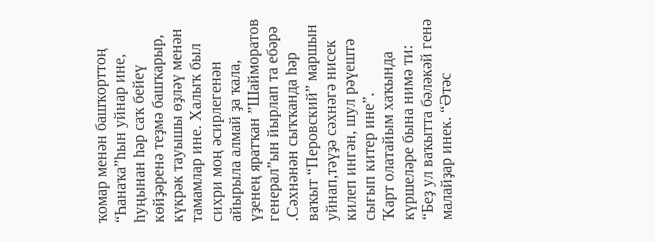ҡомар менән башҡорттоң “Һанаҡа”һын уйнар ине, һуңынан һәр саҡ бейеү көйҙәренә теҙмә башҡарыр, күкрәк тауышы өҙләү менән тамамлар ине. Халыҡ был сихри моң әсирлегенән айырыла алмай ҙа ҡала, үҙенең яратҡан ”Шайморатов генерал”ын йырлап та ебәрә .Сәхнәнән сыҡҡанда һәр ваҡыт “Перовский” маршын уйнап,тәүҙә сәхнәгә нисек килеп ингән, шул рәүештә сығып китер ине”.
Ҡарт олатайым хаҡында күршеләре бына нимә ти:
“Беҙ ул ваҡытта бәләкәй генә малайҙар инек. “Әтәс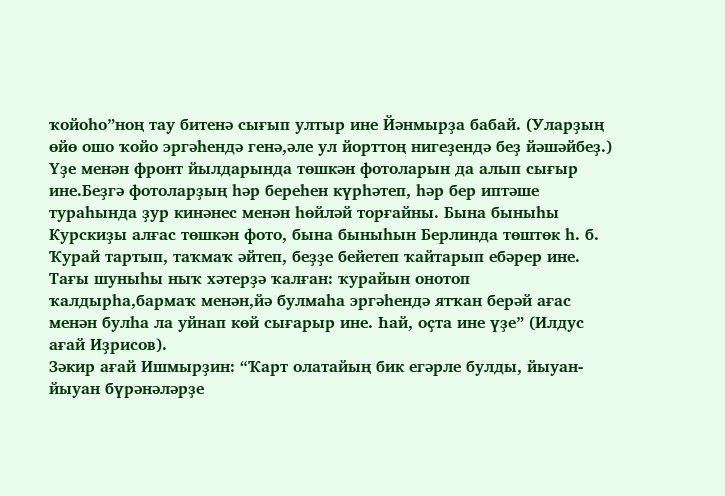ҡойоһо”ноң тау битенә сығып ултыр ине Йәнмырҙа бабай. (Уларҙың өйө ошо ҡойо эргәһендә генә,әле ул йорттоң нигеҙендә беҙ йәшәйбеҙ.) Үҙе менән фронт йылдарында төшкән фотоларын да алып сығыр ине.Беҙгә фотоларҙың һәр береһен күрһәтеп, һәр бер иптәше тураһында ҙур кинәнес менән һөйләй торғайны. Бына быныһы Курскиҙы алғас төшкән фото, бына быныһын Берлинда төштөк һ. б. Ҡурай тартып, таҡмаҡ әйтеп, беҙҙе бейетеп ҡайтарып ебәрер ине. Тағы шуныһы ныҡ хәтерҙә ҡалған: ҡурайын онотоп ҡалдырһа,бармаҡ менән,йә булмаһа эргәһендә ятҡан берәй ағас менән булһа ла уйнап көй сығарыр ине. Һай, оҫта ине үҙе” (Илдус ағай Иҙрисов).
Зәкир ағай Ишмырҙин: “Ҡарт олатайың бик егәрле булды, йыуан-йыуан бүрәнәләрҙе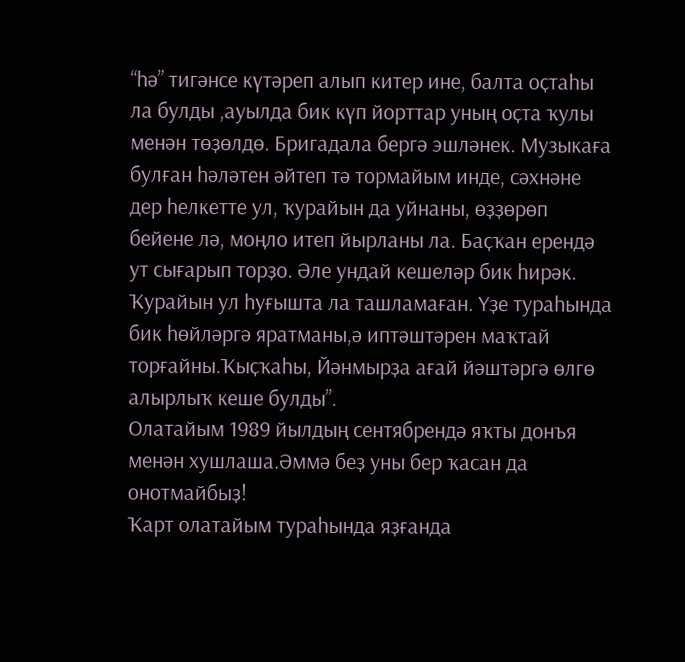“һә” тигәнсе күтәреп алып китер ине, балта оҫтаһы ла булды ,ауылда бик күп йорттар уның оҫта ҡулы менән төҙөлдө. Бригадала бергә эшләнек. Музыкаға булған һәләтен әйтеп тә тормайым инде, сәхнәне дер һелкетте ул, ҡурайын да уйнаны, өҙҙөрөп бейене лә, моңло итеп йырланы ла. Баҫҡан ерендә ут сығарып торҙо. Әле ундай кешеләр бик һирәк. Ҡурайын ул һуғышта ла ташламаған. Үҙе тураһында бик һөйләргә яратманы,ә иптәштәрен маҡтай торғайны.Ҡыҫҡаһы, Йәнмырҙа ағай йәштәргә өлгө алырлыҡ кеше булды”.
Олатайым 1989 йылдың сентябрендә яҡты донъя менән хушлаша.Әммә беҙ уны бер ҡасан да онотмайбыҙ!
Ҡарт олатайым тураһында яҙғанда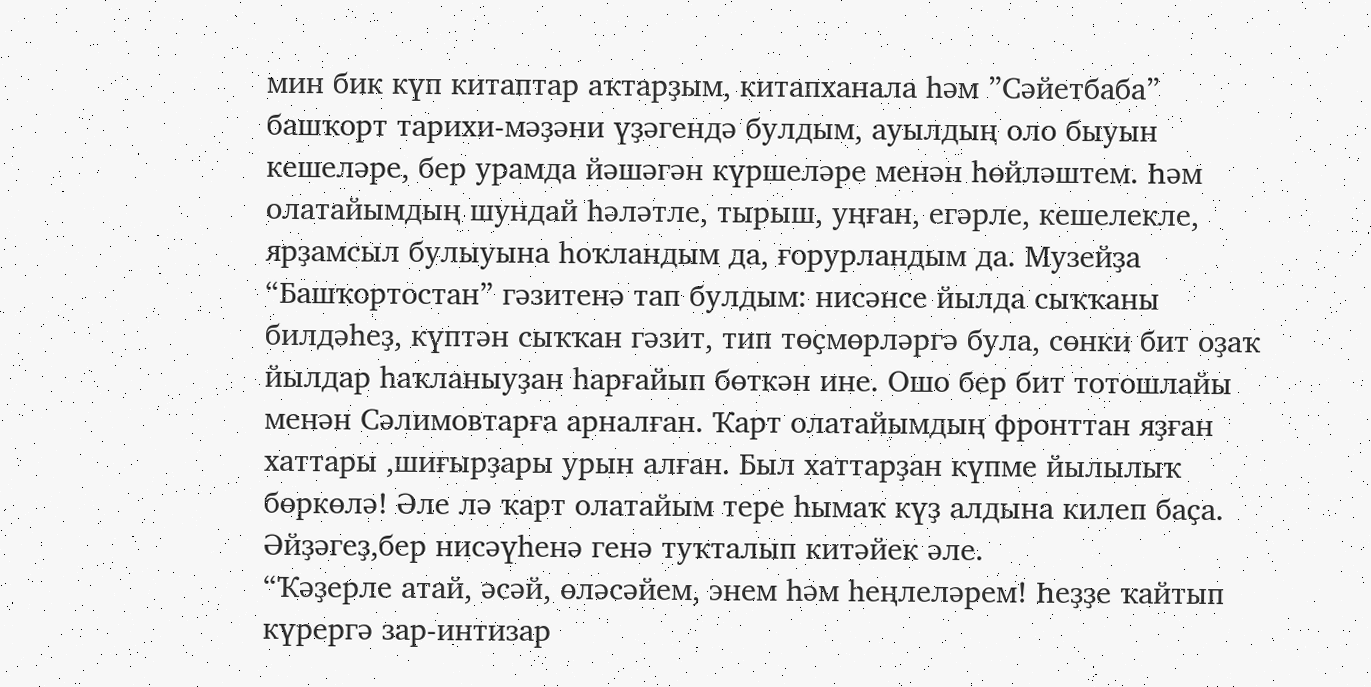мин бик күп китаптар аҡтарҙым, китапханала һәм ”Сәйетбаба” башҡорт тарихи-мәҙәни үҙәгендә булдым, ауылдың оло быуын кешеләре, бер урамда йәшәгән күршеләре менән һөйләштем. Һәм олатайымдың шундай һәләтле, тырыш, уңған, егәрле, кешелекле, ярҙамсыл булыуына һоҡландым да, ғорурландым да. Музейҙа “Башҡортостан” гәзитенә тап булдым: нисәнсе йылда сыҡҡаны билдәһеҙ, күптән сыҡҡан гәзит, тип төҫмөрләргә була, сөнки бит оҙаҡ йылдар һаҡланыуҙан һарғайып бөткән ине. Ошо бер бит тотошлайы менән Сәлимовтарға арналған. Ҡарт олатайымдың фронттан яҙған хаттары ,шиғырҙары урын алған. Был хаттарҙан күпме йылылыҡ бөркөлә! Әле лә ҡарт олатайым тере һымаҡ күҙ алдына килеп баҫа. Әйҙәгеҙ,бер нисәүһенә генә туҡталып китәйек әле.
“Ҡәҙерле атай, әсәй, өләсәйем, энем һәм һеңлеләрем! Һеҙҙе ҡайтып күрергә зар-интизар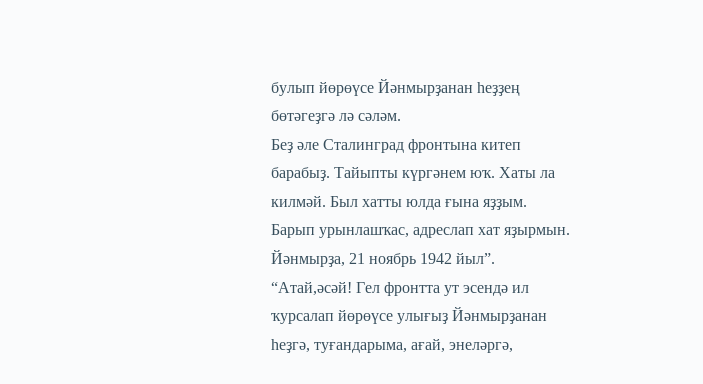булып йөрөүсе Йәнмырҙанан һеҙҙең бөтәгеҙгә лә сәләм.
Беҙ әле Сталинград фронтына китеп барабыҙ. Тайыпты күргәнем юҡ. Хаты ла килмәй. Был хатты юлда ғына яҙҙым.
Барып урынлашҡас, адреслап хат яҙырмын.
Йәнмырҙа, 21 ноябрь 1942 йыл”.
“Атай,әсәй! Гел фронтта ут эсендә ил ҡурсалап йөрөүсе улығыҙ Йәнмырҙанан һеҙгә, туғандарыма, ағай, энеләргә,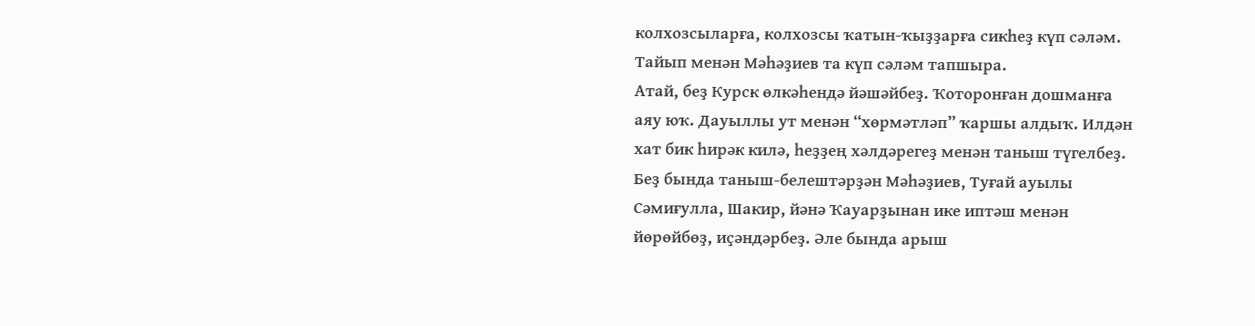колхозсыларға, колхозсы ҡатын-ҡыҙҙарға сикһеҙ күп сәләм. Тайып менән Мәһәҙиев та күп сәләм тапшыра.
Атай, беҙ Курск өлкәһендә йәшәйбеҙ. Ҡоторонған дошманға аяу юҡ. Дауыллы ут менән “хөрмәтләп” ҡаршы алдыҡ. Илдән хат бик һирәк килә, һеҙҙең хәлдәрегеҙ менән таныш түгелбеҙ. Беҙ бында таныш-белештәрҙән Мәһәҙиев, Туғай ауылы Сәмиғулла, Шакир, йәнә Ҡауарҙынан ике иптәш менән йөрөйбөҙ, иҫәндәрбеҙ. Әле бында арыш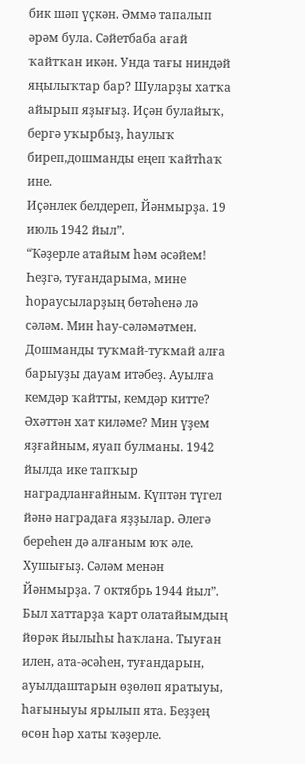бик шәп үҫкән. Әммә тапалып әрәм була. Сәйетбаба ағай ҡайтҡан икән. Унда тағы ниндәй яңылыҡтар бар? Шуларҙы хатҡа айырып яҙығыҙ. Иҫән булайыҡ, бергә уҡырбыҙ, һаулыҡ биреп,дошманды еңеп ҡайтһаҡ ине.
Иҫәнлек белдереп, Йәнмырҙа. 19 июль 1942 йыл”.
“Ҡәҙерле атайым һәм әсәйем! Һеҙгә, туғандарыма, мине һораусыларҙың бөтәһенә лә сәләм. Мин һау-сәләмәтмен. Дошманды туҡмай-туҡмай алға барыуҙы дауам итәбеҙ. Ауылға кемдәр ҡайтты, кемдәр китте? Әхәттән хат киләме? Мин үҙем яҙғайным, яуап булманы. 1942 йылда ике тапҡыр наградланғайным. Күптән түгел йәнә наградаға яҙҙылар. Әлегә береһен дә алғаным юҡ әле.
Хушығыҙ. Сәләм менән Йәнмырҙа. 7 октябрь 1944 йыл”.
Был хаттарҙа ҡарт олатайымдың йөрәк йылыһы һаҡлана. Тыуған илен, ата-әсәһен, туғандарын, ауылдаштарын өҙөлөп яратыуы, һағыныуы ярылып ята. Беҙҙең өсөн һәр хаты ҡәҙерле.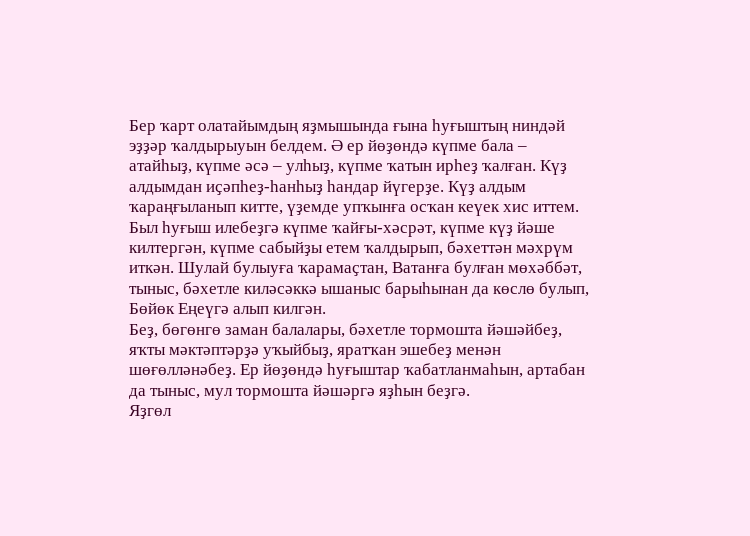Бер ҡарт олатайымдың яҙмышында ғына һуғыштың ниндәй эҙҙәр ҡалдырыуын белдем. Ә ер йөҙөндә күпме бала – атайһыҙ, күпме әсә – улһыҙ, күпме ҡатын ирһеҙ ҡалған. Күҙ алдымдан иҫәпһеҙ-һанһыҙ һандар йүгерҙе. Күҙ алдым ҡараңғыланып китте, үҙемде упҡынға осҡан кеүек хис иттем. Был һуғыш илебеҙгә күпме ҡайғы-хәсрәт, күпме күҙ йәше килтергән, күпме сабыйҙы етем ҡалдырып, бәхеттән мәхрүм иткән. Шулай булыуға ҡарамаҫтан, Ватанға булған мөхәббәт, тыныс, бәхетле киләсәккә ышаныс барыһынан да көслө булып, Бөйөк Еңеүгә алып килгән.
Беҙ, бөгөнгө заман балалары, бәхетле тормошта йәшәйбеҙ, яҡты мәктәптәрҙә уҡыйбыҙ, яратҡан эшебеҙ менән шөғөлләнәбеҙ. Ер йөҙөндә һуғыштар ҡабатланмаһын, артабан да тыныс, мул тормошта йәшәргә яҙһын беҙгә.
Яҙгөл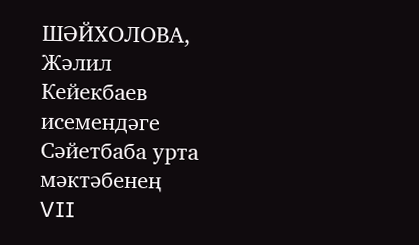ШӘЙХОЛОВА,
Жәлил Кейекбаев исемендәге Сәйетбаба урта мәктәбенең
VII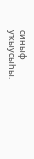синыф уҡыусыһы.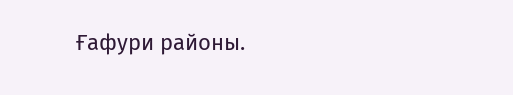Ғафури районы.